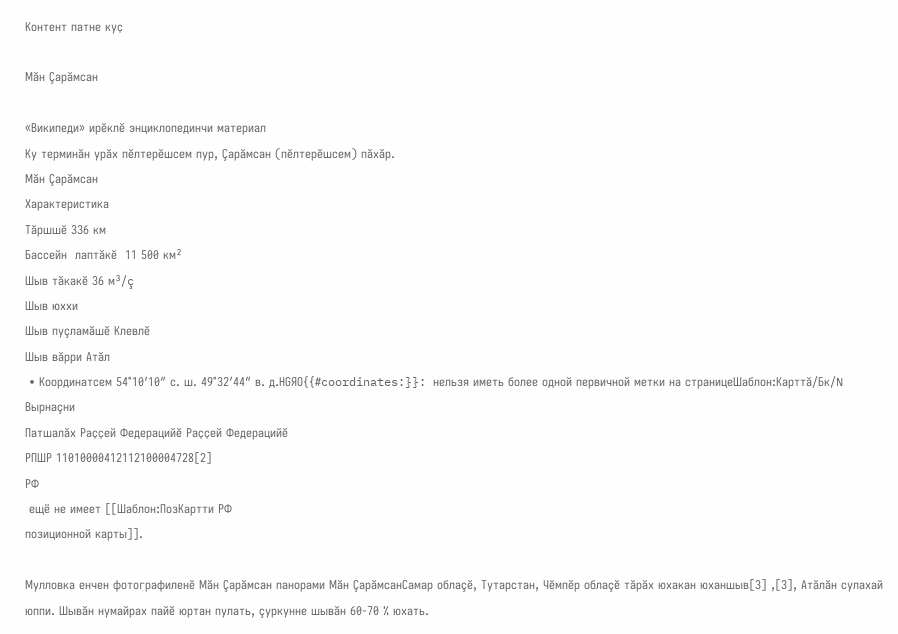Контент патне куҫ

Мăн Çарăмсан

«Википеди» ирĕклĕ энциклопединчи материал
Ку терминӑн урӑх пӗлтерӗшсем пур, Çарăмсан (пĕлтерĕшсем) пӑхӑр.
Мăн Çарăмсан
Характеристика
Тăршшĕ 336 км
Бассейн  лаптăкĕ  11 500 км²
Шыв тăкакĕ 36 м³/ç
Шыв юххи
Шыв пуçламăшĕ Клевлĕ
Шыв вăрри Атăл
 • Координатсем 54°10′10″ с. ш. 49°32′44″ в. д.HGЯO{{#coordinates:}}: нельзя иметь более одной первичной метки на страницеШаблон:Карттă/Бк/N
Вырнаçни
Патшалăх Раҫҫей Федерацийӗ Раҫҫей Федерацийӗ
РПШР 11010000412112100004728[2]
РФ
 ещё не имеет [[Шаблон:ПозКартти РФ
позиционной карты]].

Мулловка енчен фотографиленĕ Мăн Çарăмсан панорами Мăн ÇарăмсанСамар облаçĕ, Тутарстан, Чĕмпĕр облаçĕ тăрăх юхакан юханшыв[3] ,[3], Атăлăн сулахай юппи. Шывăн нумайрах пайĕ юртан пулать, çуркунне шывăн 60-70 % юхать.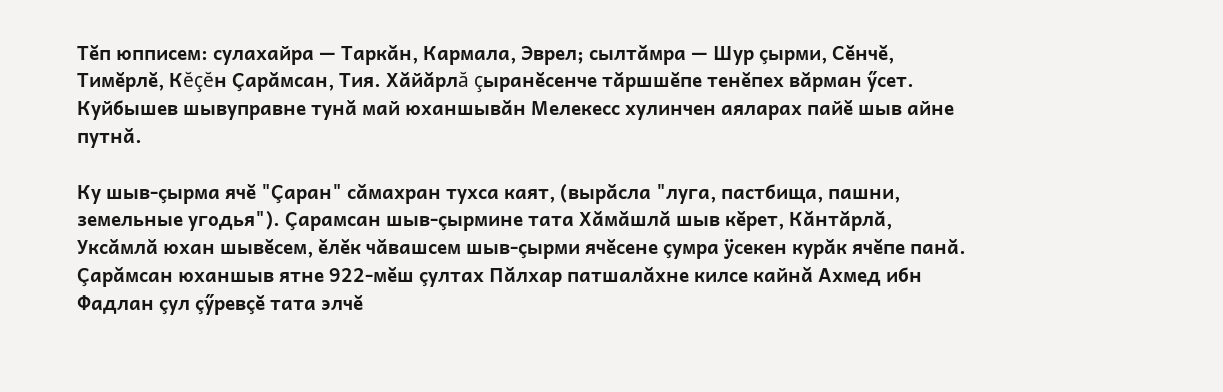Тĕп юпписем: сулахайра — Таркăн, Кармала, Эврел; сылтăмра — Шур çырми, Сĕнчĕ, Тимĕрлĕ, Кĕçĕн Çарăмсан, Тия. Хăйăрлă çыранĕсенче тăршшĕпе тенĕпех вăрман ӳсет. Куйбышев шывуправне тунă май юханшывăн Мелекесс хулинчен аяларах пайĕ шыв айне путнă.

Ку шыв-çырма ячĕ "Çаран" сăмахран тухса каят, (вырăсла "луга, пастбища, пашни, земельные угодья"). Çарамсан шыв-çырмине тата Хăмăшлă шыв кĕрет, Кăнтăрлă, Уксăмлă юхан шывĕсем, ĕлĕк чăвашсем шыв-çырми ячĕсене çумра ÿсекен курăк ячĕпе панă. Çарăмсан юханшыв ятне 922-мĕш çултах Пăлхар патшалăхне килсе кайнă Ахмед ибн Фадлан çул çӳревçĕ тата элчĕ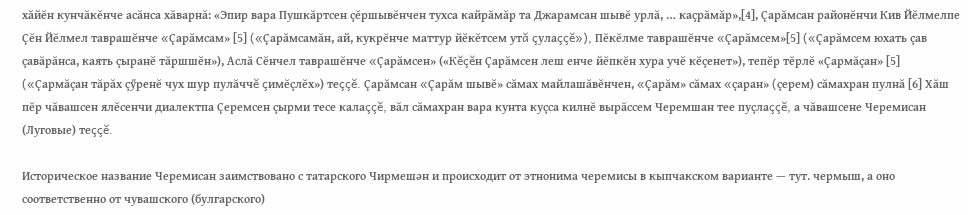хăйĕн кунчăкĕнче асăнса хăварнă: «Эпир вара Пушкăртсен çĕршывĕнчен тухса кайрăмăр та Джарамсан шывĕ урлă, … каçрăмăр»,[4], Çарăмсан районĕнчи Кив Йĕлмелпе Çĕн Йĕлмел таврашĕнче «Çарăмсам» [5] («Çарăмсамăн, ай, кукрĕнче маттур йĕкĕтсем утă çулаççĕ»), Пĕкĕлме таврашĕнче «Çарăмсем»[5] («Çарăмсем юхать çав çавăрăнса, каять çыранĕ тăршшĕн»), Аслă Сĕнчел таврашĕнче «Çарăмсен» («Кĕçĕн Çарăмсен леш енче йĕпкĕн хура учĕ кĕçенет»), тепĕр тĕрлĕ «Çармăçан» [5] («Çармăçан тăрăх çӳренĕ чух шур пулăччĕ çимĕçлĕх») теççĕ. Çарăмсан «Çарăм шывĕ» сăмах майлашăвĕнчен, «Çарăм» сăмах «çаран» (çерем) сăмахран пулнă [6] Хăш пĕр чăвашсен ялĕсенчи диалектпа Çеремсен çырми тесе калаççĕ, вăл сăмахран вара кунта куçса килнĕ вырăссем Черемшан тее пуçлаççĕ, а чăвашсене Черемисан (Луговые) теççĕ.

Историческое название Черемисан заимствовано с татарского Чирмешән и происходит от этнонима черемисы в кыпчакском варианте — тут. чермыш, а оно соответственно от чувашского (булгарского)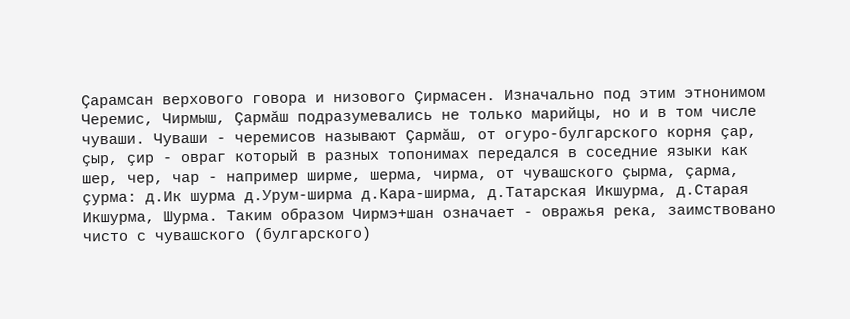Çарамсан верхового говора и низового Çирмасен. Изначально под этим этнонимом Черемис, Чирмыш, Çармăш подразумевались не только марийцы, но и в том числе чуваши. Чуваши - черемисов называют Çармăш, от огуро-булгарского корня çар, çыр, çир - овраг который в разных топонимах передался в соседние языки как шер, чер, чар - например ширме, шерма, чирма, от чувашского çырма, çарма, çурма: д.Ик шурма д.Урум-ширма д.Кара-ширма, д.Татарская Икшурма, д.Старая Икшурма, Шурма. Таким образом Чирмэ+шан означает - овражья река, заимствовано чисто с чувашского (булгарского)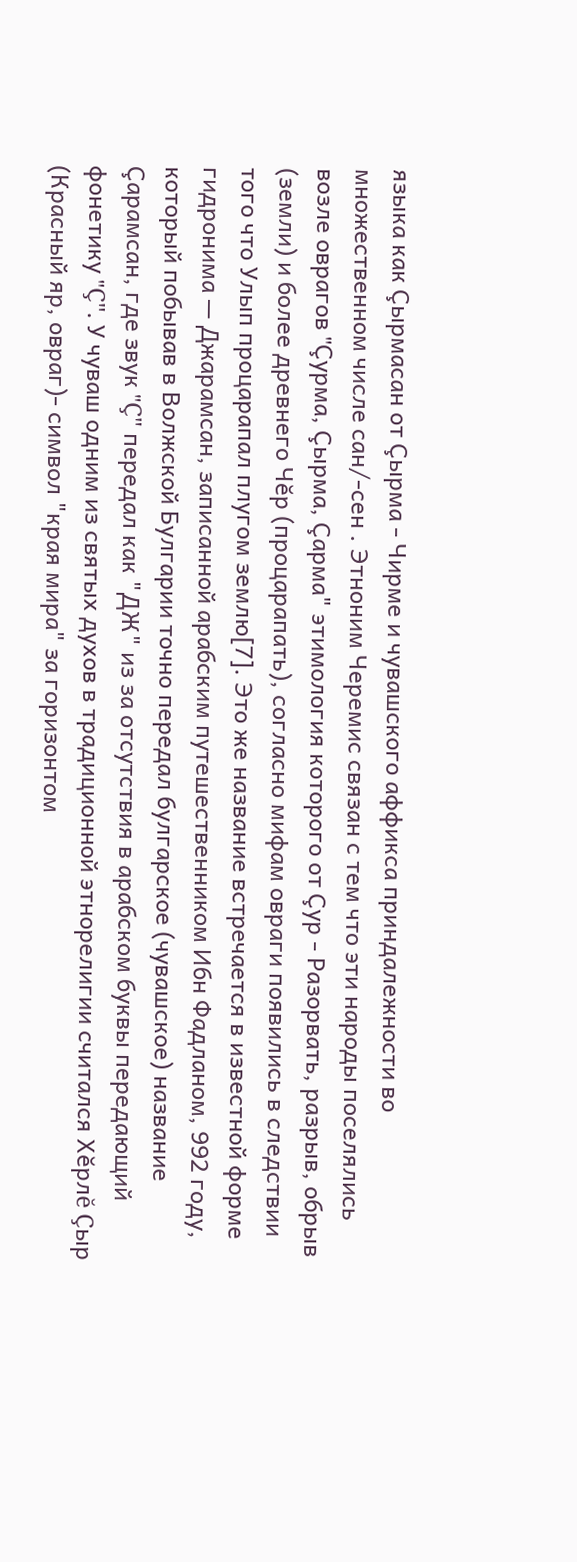языка как Çырмасан от Çырма - Чирме и чувашского аффикса приндалежности во множественном числе сан/-сен . Этноним Черемис связан с тем что эти народы поселялись возле оврагов "Çурма, Çырма, Çарма" этимология которого от Çур - Разорвать, разрыв, обрыв (земли) и более древнего Чĕр (процарапать), согласно мифам овраги появились в следствии того что Улып процарапал плугом землю[7]. Это же название встречается в известной форме гидронима — Джарамсан, записанной арабским путешественником Ибн Фадланом, 992 году, который побывав в Волжской Булгарии точно передал булгарское (чувашское) название Çарамсан, где звук "Ç" передал как "ДЖ" из за отсутствия в арабском буквы передающий фонетику "Ç". У чуваш одним из святых духов в традиционной этнорелигии считался Хĕрлĕ Çыр (Красный яр, овраг)- символ "края мира" за горизонтом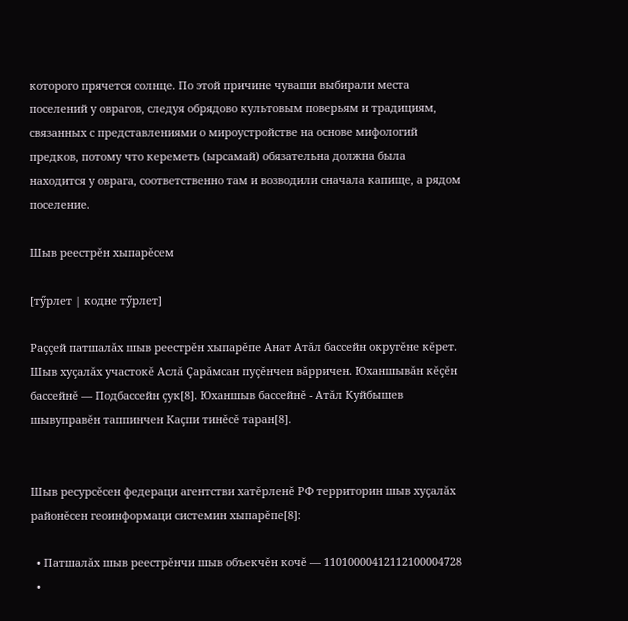которого прячется солнце. По этой причине чуваши выбирали места поселений у оврагов, следуя обрядово культовым поверьям и традициям, связанных с представлениями о мироустройстве на основе мифологий предков, потому что кереметь (ырсамай) обязательна должна была находится у оврага, соответственно там и возводили сначала капище, а рядом поселение.

Шыв реестрĕн хыпарĕсем

[тӳрлет | кодне тӳрлет]

Раççей патшалăх шыв реестрĕн хыпарĕпе Анат Атăл бассейн округĕне кĕрет. Шыв хуçалăх участокĕ Аслă Çарăмсан пуçĕнчен вăрричен. Юханшывăн кĕçĕн бассейнĕ — Подбассейн çук[8]. Юханшыв бассейнĕ - Атăл Куйбышев шывуправĕн таппинчен Каçпи тинĕсĕ таран[8].


Шыв ресурсĕсен федераци агентстви хатĕрленĕ РФ территорин шыв хуçалăх районĕсен геоинформаци системин хыпарĕпе[8]:

  • Патшалăх шыв реестрĕнчи шыв объекчĕн кочĕ — 11010000412112100004728
  •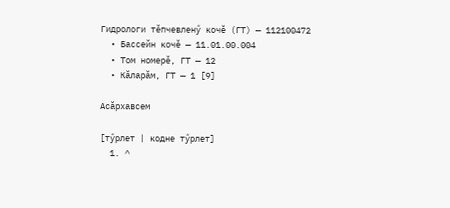Гидрологи тĕпчевленӳ кочĕ (ГТ) — 112100472
  • Бассейн кочĕ — 11.01.00.004
  • Том номерĕ, ГТ — 12
  • Кăларăм, ГТ — 1 [9]

Асăрхавсем

[тӳрлет | кодне тӳрлет]
  1. ^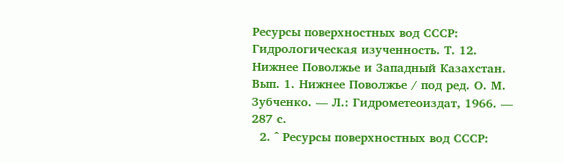Ресурсы поверхностных вод СССР: Гидрологическая изученность. Т. 12. Нижнее Поволжье и Западный Казахстан. Вып. 1. Нижнее Поволжье / под ред. О. М. Зубченко. — Л.: Гидрометеоиздат, 1966. — 287 с.
  2. ^ Ресурсы поверхностных вод СССР: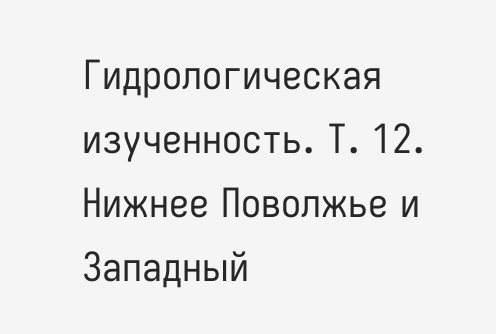Гидрологическая изученность. Т. 12. Нижнее Поволжье и Западный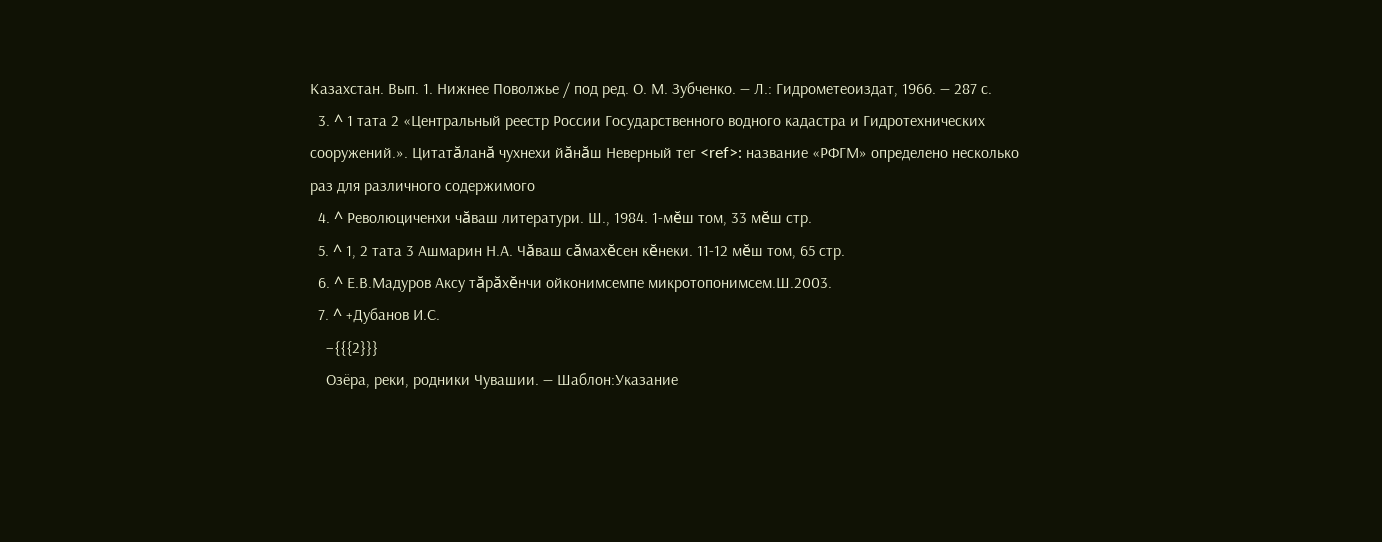Казахстан. Вып. 1. Нижнее Поволжье / под ред. О. М. Зубченко. — Л.: Гидрометеоиздат, 1966. — 287 с.
  3. ^ 1 тата 2 «Центральный реестр России Государственного водного кадастра и Гидротехнических сооружений.». Цитатăланă чухнехи йăнăш Неверный тег <ref>: название «РФГМ» определено несколько раз для различного содержимого
  4. ^ Революциченхи чăваш литератури. Ш., 1984. 1-мĕш том, 33 мĕш стр.
  5. ^ 1, 2 тата 3 Ашмарин Н.А. Чăваш сăмахĕсен кĕнеки. 11-12 мĕш том, 65 стр.
  6. ^ Е.В.Мадуров Аксу тăрăхĕнчи ойконимсемпе микротопонимсем.Ш.2003.
  7. ^ +Дубанов И.С.
    −{{{2}}}
    Озёра, реки, родники Чувашии. — Шаблон:Указание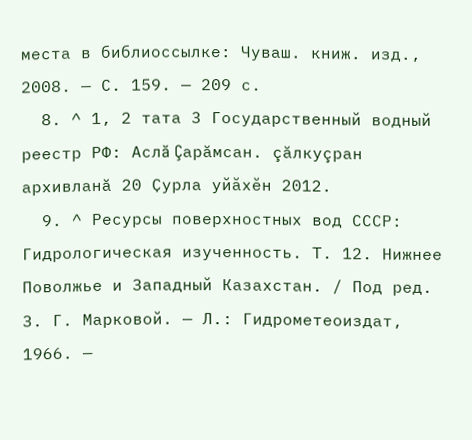места в библиоссылке: Чуваш. книж. изд., 2008. — С. 159. — 209 с.
  8. ^ 1, 2 тата 3 Государственный водный реестр РФ: Аслă Çарăмсан. çăлкуçран архивланă 20 Ҫурла уйӑхӗн 2012.
  9. ^ Ресурсы поверхностных вод СССР: Гидрологическая изученность. Т. 12. Нижнее Поволжье и Западный Казахстан. / Под ред. З. Г. Марковой. — Л.: Гидрометеоиздат, 1966. —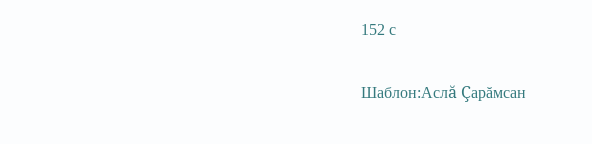152 с

Шаблон:Аслă Çарăмсан